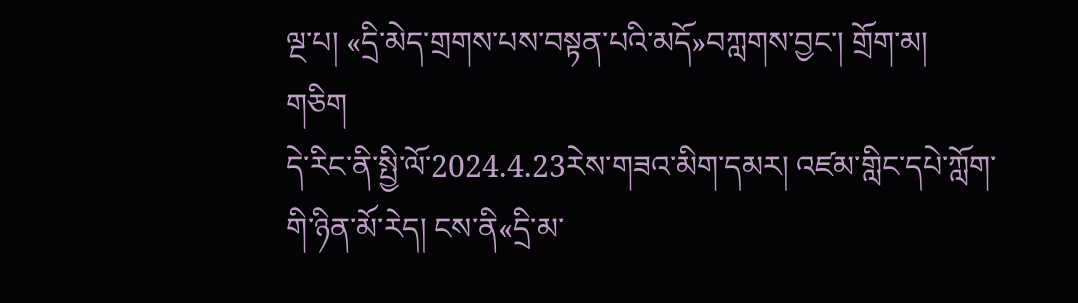ལྔ་པ། «དྲི་མེད་གྲགས་པས་བསྟན་པའི་མདོ»བཀླགས་བྱང་། གྲོག་མ།
གཅིག
དེ་རིང་ནི་སྤྱི་ལོ་2024.4.23རེས་གཟའ་མིག་དམར། འཛམ་གླིང་དཔེ་ཀློག་གི་ཉིན་མོ་རེད། ངས་ནི«དྲི་མ་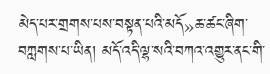མེད་པར་གྲགས་པས་བསྟན་པའི་མདོ»ཆ་ཚང་ཞིག་བཀླགས་པ་ཡིན། མདོ་འདི་ལྷ་སའི་བཀའ་འགྱུར་ནང་གི་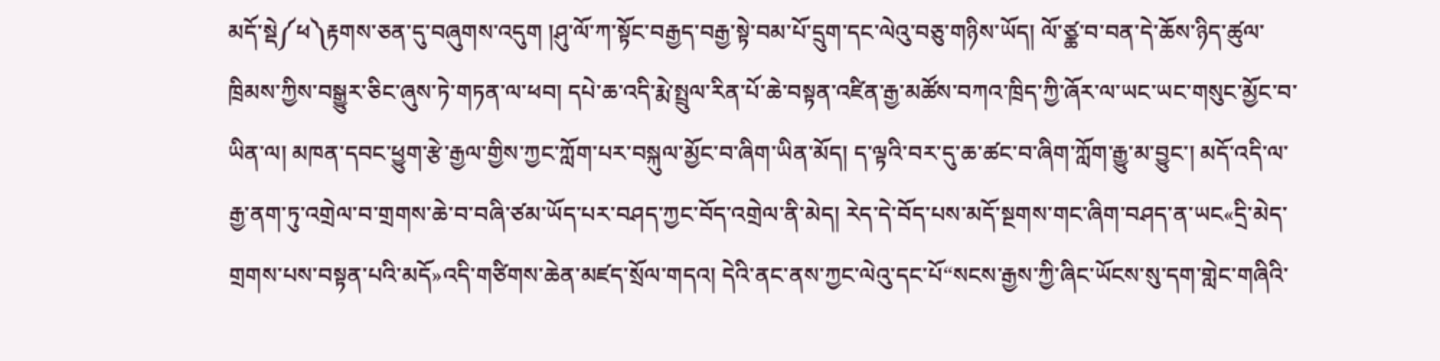མདོ་སྡེ༼ཕ༽རྟགས་ཅན་དུ་བཞུགས་འདུག །ཤུ་ལོ་ཀ་སྟོང་བརྒྱད་བརྒྱ་སྟེ་བམ་པོ་དྲུག་དང་ལེའུ་བཅུ་གཉིས་ཡོད། ལོ་ཙྪ་བ་བན་དེ་ཆོས་ཉིད་ཚུལ་ཁྲིམས་ཀྱིས་བསྒྱུར་ཅིང་ཞུས་ཏེ་གཏན་ལ་ཕབ། དཔེ་ཆ་འདི་རྨེ་སྤྲུལ་རིན་པོ་ཆེ་བསྟན་འཛིན་རྒྱ་མཚོས་བཀའ་ཁྲིད་ཀྱི་ཞོར་ལ་ཡང་ཡང་གསུང་མྱོང་བ་ཡིན་ལ། མཁན་དབང་ཕྱུག་རྩེ་རྒྱལ་གྱིས་ཀྱང་ཀློག་པར་བསྐུལ་མྱོང་བ་ཞིག་ཡིན་མོད། ད་ལྟའི་བར་དུ་ཆ་ཚང་བ་ཞིག་ཀློག་རྒྱུ་མ་བྱུང་། མདོ་འདི་ལ་རྒྱ་ནག་ཏུ་འགྲེལ་བ་གྲགས་ཆེ་བ་བཞི་ཙམ་ཡོད་པར་བཤད་ཀྱང་བོད་འགྲེལ་ནི་མེད། རེད་དེ་བོད་པས་མདོ་སྔགས་གང་ཞིག་བཤད་ན་ཡང«དྲི་མེད་གྲགས་པས་བསྟན་པའི་མདོ»འདི་གཙིགས་ཆེན་མཛད་སྲོལ་གདའ། དེའི་ནང་ནས་ཀྱང་ལེའུ་དང་པོ“སངས་རྒྱས་ཀྱི་ཞིང་ཡོངས་སུ་དག་གླེང་གཞིའི་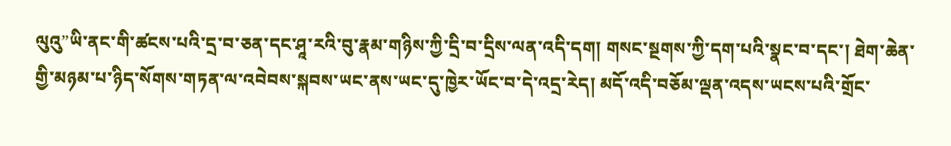ལུའུ”ཡི་ནང་གི་ཚངས་པའི་དྲ་བ་ཅན་དང་ཤཱ་རའི་བུ་རྣམ་གཉིས་ཀྱི་དྲི་བ་དྲིས་ལན་འདི་དག། གསང་སྔགས་ཀྱི་དག་པའི་སྣང་བ་དང་། ཐེག་ཆེན་གྱི་མཉམ་པ་ཉིད་སོགས་གཏན་ལ་འབེབས་སྐབས་ཡང་ནས་ཡང་དུ་ཁྱེར་ཡོང་བ་དེ་འདྲ་རེད། མདོ་འདི་བཅོམ་ལྡན་འདས་ཡངས་པའི་གྲོང་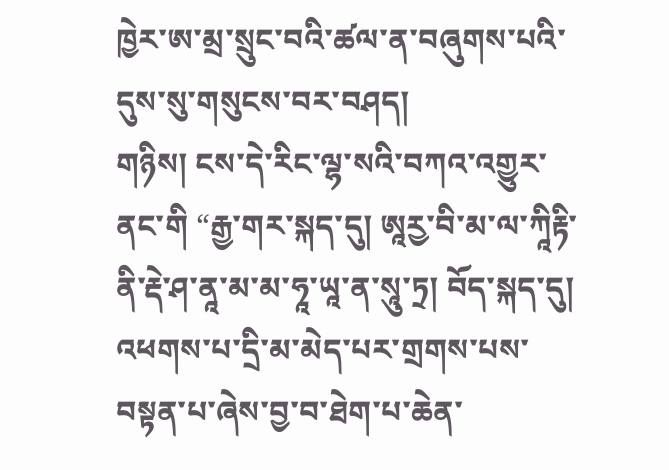ཁྱེར་ཨ་མྲ་སྲུང་བའི་ཚལ་ན་བཞུགས་པའི་དུས་སུ་གསུངས་བར་བཤད།
གཉིས། ངས་དེ་རིང་ལྷ་སའི་བཀའ་འགྱུར་ནང་གི “རྒྱ་གར་སྐད་དུ། ཨཱརྱ་བི་མ་ལ་ཀཱིརྟི་ནི་རྡེ་ཤ་ནཱ་མ་མ་ཧཱ་ཡཱ་ན་སཱུ་ཏྲ། བོད་སྐད་དུ། འཕགས་པ་དྲི་མ་མེད་པར་གྲགས་པས་བསྟན་པ་ཞེས་བྱ་བ་ཐེག་པ་ཆེན་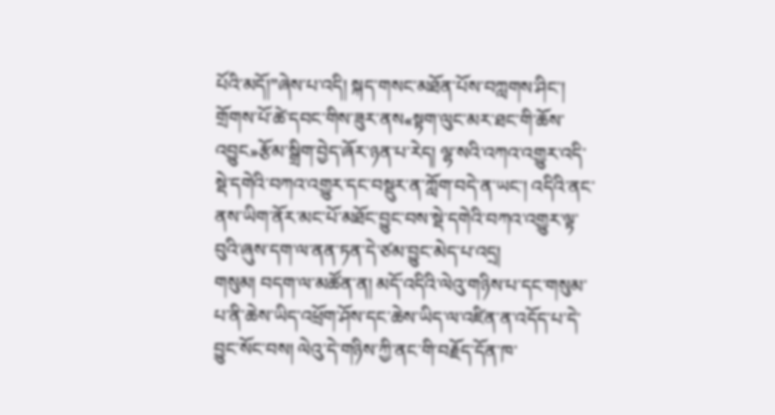པོའི་མདོ།”ཞེས་པ་འདི། སྐད་གསང་མཐོན་པོས་བཀླགས་ཤིང་། གྲོགས་པོ་ཚེ་དབང་གིས་ཟུར་ནས«སྟག་ལུང་མར་ཐང་གི་ཆོས་འབྱུང»རྩོམ་སྒྲིག་བྱེད་ཞོར་ཉན་པ་རེད། ལྷ་སའི་འཀའ་འགྱུར་འདི་སྡེ་དགེའི་བཀའ་འགྱུར་དང་བསྡུར་ན་ཀློག་བདེ་ན་ཡང་། འདིའི་ནང་ནས་ཡིག་ནོར་མང་པོ་མཐོང་བྱུང་བས་སྡེ་དགེའི་བཀའ་འགྱུར་ལྟ་བུའི་ཞུས་དག་ལ་ནན་ཏན་དེ་ཙམ་བྱུང་མེད་པ་འདྲ།
གསུམ། བདག་ལ་མཚོན་ན། མདོ་འདིའི་ལེའུ་གཉིས་པ་དང་གསུམ་པ་ནི་ཆེས་ཡིད་འཕྲོག་ཤོས་དང་ཆེས་ཡིད་ལ་འཛིན་ན་འདོད་པ་དེ་བྱུང་སོང་བས། ལེའུ་དེ་གཉིས་ཀྱི་ནང་གི་བརྗོད་དོན་ཁ་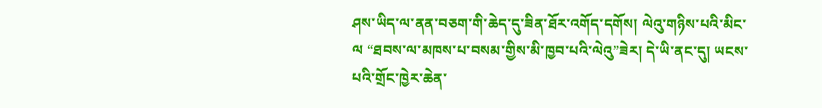ཤས་ཡིད་ལ་ནན་བཅག་གི་ཆེད་དུ་ཟིན་ཐོར་འགོད་དགོས། ལེའུ་གཉིས་པའི་མིང་ལ “ཐབས་ལ་མཁས་པ་བསམ་གྱིས་མི་ཁྱབ་པའི་ལེའུ”ཟེར། དེ་ཡི་ནང་དུ། ཡངས་པའི་གྲོང་ཁྱེར་ཆེན་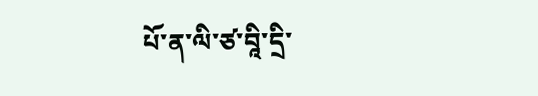པོ་ན་ལི་ཙ་བཱི་དྲི་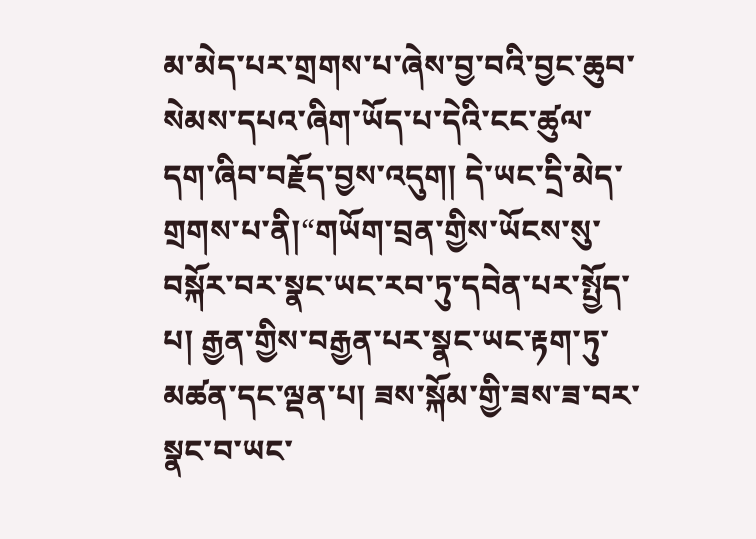མ་མེད་པར་གྲགས་པ་ཞེས་བྱ་བའི་བྱང་ཆུབ་སེམས་དཔའ་ཞིག་ཡོད་པ་དེའི་ངང་ཚུལ་དག་ཞིབ་བརྗོད་བྱས་འདུག། དེ་ཡང་དྲི་མེད་གྲགས་པ་ནི།“གཡོག་བྲན་གྱིས་ཡོངས་སུ་བསྐོར་བར་སྣང་ཡང་རབ་ཏུ་དབེན་པར་སྤྱོད་པ། རྒྱན་གྱིས་བརྒྱན་པར་སྣང་ཡང་རྟག་ཏུ་མཚན་དང་ལྡན་པ། ཟས་སྐོམ་གྱི་ཟས་ཟ་བར་སྣང་བ་ཡང་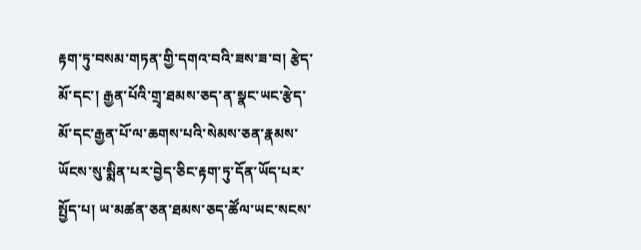རྟག་ཏུ་བསམ་གཏན་གྱི་དགའ་བའི་ཟས་ཟ་བ། རྩེད་མོ་དང་། རྒྱན་པོའི་གྲྭ་ཐམས་ཅད་ན་སྣང་ཡང་རྩེད་མོ་དང་རྒྱན་པོ་ལ་ཆགས་པའི་སེམས་ཅན་རྣམས་ཡོངས་སུ་སྨིན་པར་བྱེད་ཅིང་རྟག་ཏུ་དོན་ཡོད་པར་སྤྱོད་པ། ཡ་མཚན་ཅན་ཐམས་ཅད་ཚོལ་ཡང་སངས་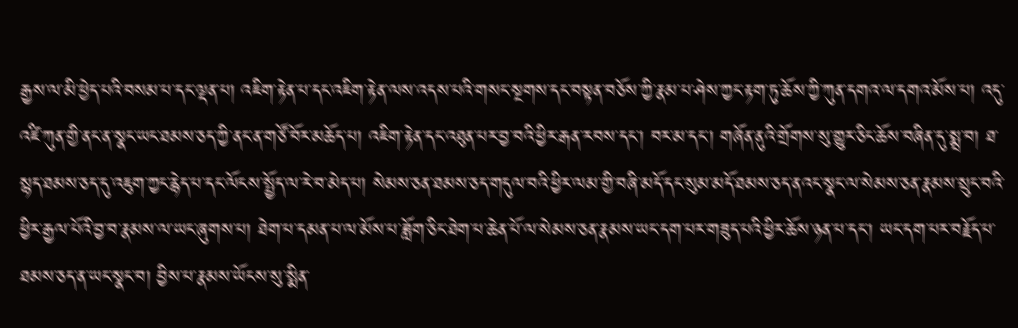རྒྱས་ལ་མི་ཕྱེད་པའི་བསམ་པ་དང་ལྡན་པ། འཇིག་རྟེན་པ་དང་འཇིག་རྟེན་ལས་འདས་པའི་གསང་སྔགས་དང་བསྟན་བཅོས་ཀྱི་རྣམ་པ་ཤེས་ཀྱང་རྟག་ཏུ་ཆོས་ཀྱི་ཀུན་དགའ་ལ་དགའ་མོས་པ། འདུ་འཛི་ཀུན་གྱི་ནང་ན་སྣང་ཡང་ཐམས་ཅད་ཀྱི་ནང་ན་གཙོ་བོར་མཆོད་པ། འཇིག་རྟེན་དང་འཐུན་པར་བྱ་བའི་ཕྱིར་རྒན་རབས་དང་། བར་མ་དང་། གཞོན་ནུའི་གྲོགས་སུ་གྱུར་ཅིང་ཆོས་བཞིན་དུ་སྨྲ་བ། ཐ་སྙད་ཐམས་ཅད་དུ་འཇུག་ཀྱང་རྙེད་པ་དང་ལོངས་སྤྱོད་ལ་རེ་བ་མེད་པ། སེམས་ཅན་ཐམས་ཅད་གདུལ་བའི་ཕྱིར་ལམ་གྱི་བཞི་མདོ་དང་སུམ་མདོ་ཐམས་ཅད་ནའང་སྣང་ལ་སེམས་ཅན་རྣམས་སྲུང་བའི་ཕྱིར་རྒྱལ་པོའི་བྱ་བ་རྣམས་ལ་ཡང་ཞུགས་པ། ཐེག་པ་དམན་པ་ལ་མོས་པ་ཟློག་ཅིང་ཐེག་པ་ཆེན་པོ་ལ་སེམས་ཅན་རྣམས་ཡང་དག་པར་གཟུད་པའི་ཕྱིར་ཆོས་ཉན་པ་དང་། ཡང་དག་པར་བརྗོད་པ་ཐམས་ཅད་ན་ཡང་སྣང་བ། བྱིས་པ་རྣམས་ཡོངས་སུ་སྨིན་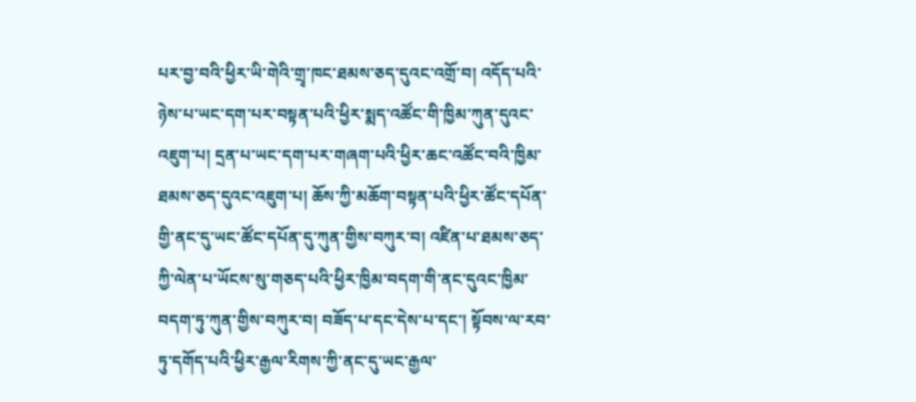པར་བྱ་བའི་ཕྱིར་ཡི་གེའི་གྲྭ་ཁང་ཐམས་ཅད་དུའང་འགྲོ་བ། འདོད་པའི་ཉེས་པ་ཡང་དག་པར་བསྟན་པའི་ཕྱིར་སྨད་འཚོང་གི་ཁྱིམ་ཀུན་དུའང་འཇུག་པ། དྲན་པ་ཡང་དག་པར་གཞག་པའི་ཕྱིར་ཆང་འཚོང་བའི་ཁྱིམ་ཐམས་ཅད་དུའང་འཇུག་པ། ཆོས་ཀྱི་མཆོག་བསྟན་པའི་ཕྱིར་ཚོང་དཔོན་གྱི་ནང་དུ་ཡང་ཚོང་དཔོན་དུ་ཀུན་གྱིས་བཀུར་བ། འཛིན་པ་ཐམས་ཅད་ཀྱི་ལེན་པ་ཡོངས་སུ་གཅད་པའི་ཕྱིར་ཁྱིམ་བདག་གི་ནང་དུའང་ཁྱིམ་བདག་ཏུ་ཀུན་གྱིས་བཀུར་བ། བཟོད་པ་དང་དེས་པ་དང་། སྟོབས་ལ་རབ་ཏུ་དགོད་པའི་ཕྱིར་རྒྱལ་རིགས་ཀྱི་ནང་དུ་ཡང་རྒྱལ་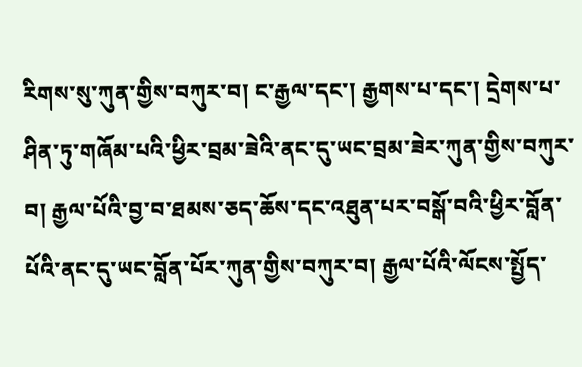རིགས་སུ་ཀུན་གྱིས་བཀུར་བ། ང་རྒྱལ་དང་། རྒྱགས་པ་དང་། དྲེགས་པ་ཤིན་ཏུ་གཞོམ་པའི་ཕྱིར་བྲམ་ཟེའི་ནང་དུ་ཡང་བྲམ་ཟེར་ཀུན་གྱིས་བཀུར་བ། རྒྱལ་པོའི་བྱ་བ་ཐམས་ཅད་ཆོས་དང་འཐུན་པར་བསྒོ་བའི་ཕྱིར་བློན་པོའི་ནང་དུ་ཡང་བློན་པོར་ཀུན་གྱིས་བཀུར་བ། རྒྱལ་པོའི་ལོངས་སྤྱོད་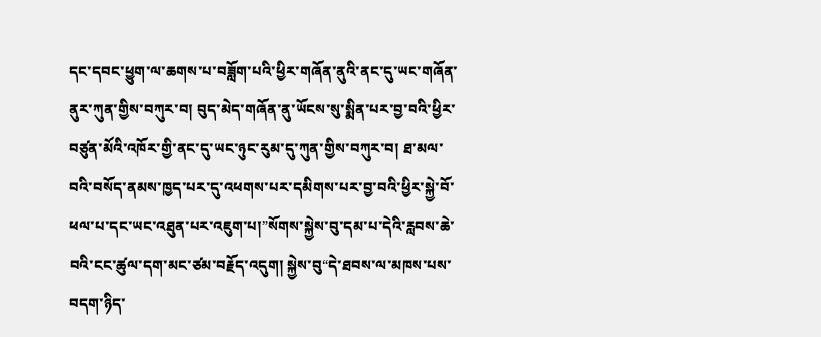དང་དབང་ཕྱུག་ལ་ཆགས་པ་བཟློག་པའི་ཕྱིར་གཞོན་ནུའི་ནང་དུ་ཡང་གཞོན་ནུར་ཀུན་གྱིས་བཀུར་བ། བུད་མེད་གཞོན་ནུ་ཡོངས་སུ་སྨིན་པར་བྱ་བའི་ཕྱིར་བཙུན་མོའི་འཁོར་གྱི་ནང་དུ་ཡང་ཉུང་རུམ་དུ་ཀུན་གྱིས་བཀུར་བ། ཐ་མལ་བའི་བསོད་ནམས་ཁྱད་པར་དུ་འཕགས་པར་དམིགས་པར་བྱ་བའི་ཕྱིར་སྐྱེ་བོ་ཕལ་པ་དང་ཡང་འཐུན་པར་འཇུག་པ།”སོགས་སྐྱེས་བུ་དམ་པ་དེའི་རླབས་ཆེ་བའི་ངང་ཚུལ་དག་མང་ཙམ་བརྗོད་འདུག། སྐྱེས་བུ“དེ་ཐབས་ལ་མཁས་པས་བདག་ཉིད་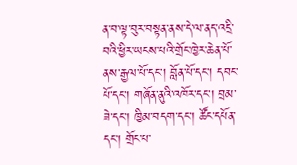ན་བ་ལྟ་བུར་བསྟན་ནས་དེ་ལ་ནད་འདྲི་བའི་ཕྱིར་ཡངས་པའི་གྲོང་ཁྱེར་ཆེན་པོ་ནས་རྒྱལ་པོ་དང་། བློན་པོ་དང་། དབང་པོ་དང་། གཞོན་ནུའི་འཁོར་དང་། བྲམ་ཟེ་དང་། ཁྱིམ་བདག་དང་། ཚོང་དཔོན་དང་། གྲོང་པ་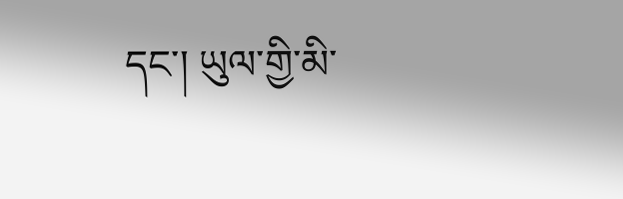དང་། ཡུལ་གྱི་མི་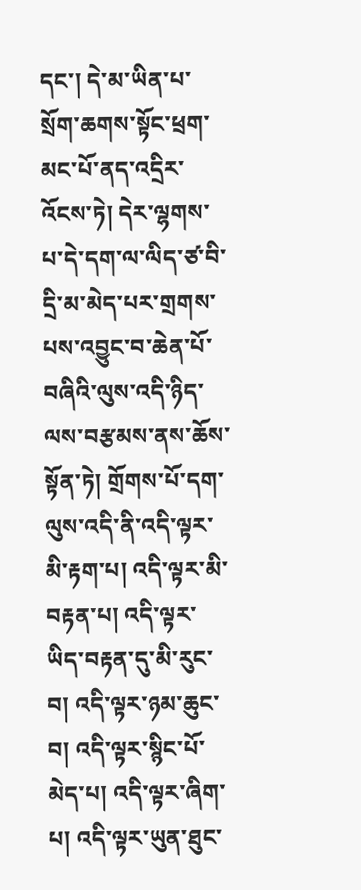དང་། དེ་མ་ཡིན་པ་སྲོག་ཆགས་སྟོང་ཕྲག་མང་པོ་ནད་འདྲིར་འོངས་ཏེ། དེར་ལྷགས་པ་དེ་དག་ལ་ལིད་ཙ་བི་དྲི་མ་མེད་པར་གྲགས་པས་འབྱུང་བ་ཆེན་པོ་བཞིའི་ལུས་འདི་ཉིད་ལས་བརྩམས་ནས་ཆོས་སྟོན་ཏེ། གྲོགས་པོ་དག་ལུས་འདི་ནི་འདི་ལྟར་མི་རྟག་པ། འདི་ལྟར་མི་བརྟན་པ། འདི་ལྟར་ཡིད་བརྟན་དུ་མི་རུང་བ། འདི་ལྟར་ཉམ་ཆུང་བ། འདི་ལྟར་སྙིང་པོ་མེད་པ། འདི་ལྟར་ཞིག་པ། འདི་ལྟར་ཡུན་ཐུང་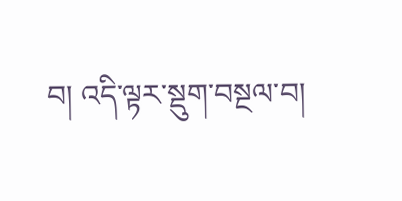བ། འདི་ལྟར་སྡུག་བསྔལ་བ།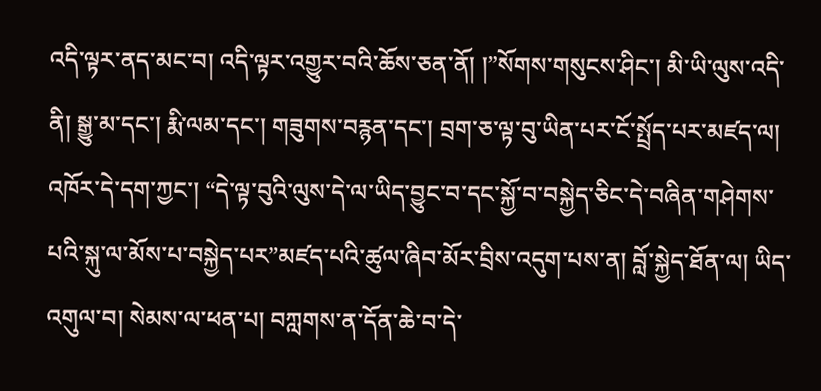འདི་ལྟར་ནད་མང་བ། འདི་ལྟར་འགྱུར་བའི་ཆོས་ཅན་ནོ། །”སོགས་གསུངས་ཤིང་། མི་ཡི་ལུས་འདི་ནི། སྒྱུ་མ་དང་། རྨི་ལམ་དང་། གཟུགས་བརྙན་དང་། བྲག་ཅ་ལྟ་བུ་ཡིན་པར་ངོ་སྤྲོད་པར་མཛད་ལ། འཁོར་དེ་དག་ཀྱང་། “དེ་ལྟ་བུའི་ལུས་དེ་ལ་ཡིད་བྱུང་བ་དང་སྐྱོ་བ་བསྐྱེད་ཅིང་དེ་བཞིན་གཤེགས་པའི་སྐུ་ལ་མོས་པ་བསྐྱེད་པར”མཛད་པའི་ཚུལ་ཞིབ་མོར་བྲིས་འདུག་པས་ན། བློ་སྐྱེད་ཐོན་ལ། ཡིད་འགུལ་བ། སེམས་ལ་ཕན་པ། བཀླགས་ན་དོན་ཆེ་བ་དེ་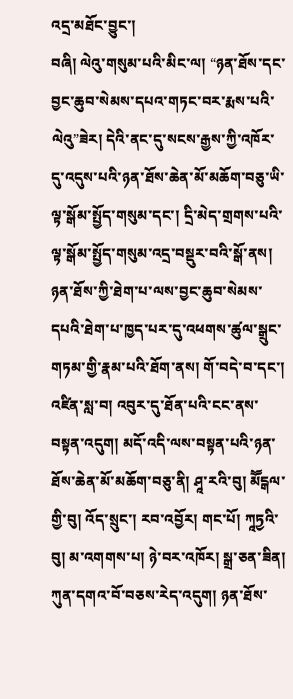འདྲ་མཐོང་བྱུང་།
བཞི། ལེའུ་གསུམ་པའི་མིང་ལ། “ཉན་ཐོས་དང་བྱང་ཆུབ་སེམས་དཔའ་གཏང་བར་རྨས་པའི་ལེའུ”ཟེར། དེའི་ནང་དུ་སངས་རྒྱས་ཀྱི་འཁོར་དུ་འདུས་པའི་ཉན་ཐོས་ཆེན་མོ་མཆོག་བཅུ་ཡི་ལྟ་སྒོམ་སྤྱོད་གསུམ་དང་། དྲི་མེད་གྲགས་པའི་ལྟ་སྒོམ་སྤྱོད་གསུམ་འདྲ་བསྡུར་བའི་སྒོ་ནས། ཉན་ཐོས་ཀྱི་ཐེག་པ་ལས་བྱང་ཆུབ་སེམས་དཔའི་ཐེག་པ་ཁྱད་པར་དུ་འཕགས་ཚུལ་སྒྲུང་གཏམ་གྱི་རྣམ་པའི་ཐོག་ནས། གོ་བདེ་བ་དང་། འཛིན་སླ་བ། འབུར་དུ་ཐོན་པའི་ངང་ནས་བསྟན་འདུག། མདོ་འདི་ལས་བསྟན་པའི་ཉན་ཐོས་ཆེན་མོ་མཆོག་བཅུ་ནི། ཤཱ་རའི་བུ། མཽངྒལ་གྱི་བུ། འོད་སྲུང་། རབ་འབྱོར། གང་པོ། ཀཱཏྱའི་བུ། མ་འགགས་པ། ཉེ་བར་འཁོར། སྒྲ་ཅན་ཟིན། ཀུན་དགའ་བོ་བཅས་རེད་འདུག། ཉན་ཐོས་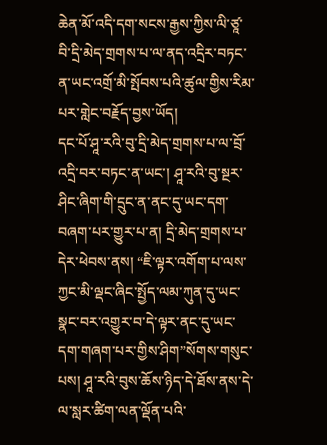ཆེན་མོ་འདི་དག་སངས་རྒྱས་ཀྱིས་ལི་ཙཱ་བི་དྲི་མེད་གྲགས་པ་ལ་ནད་འདྲིར་བཏང་ན་ཡང་འགྲོ་མི་སྤོབས་པའི་ཚུལ་གྱིས་རིམ་པར་གླེང་བརྗོད་བྱས་ཡོད།
དང་པོ་ཤཱ་རའི་བུ་དྲི་མེད་གྲགས་པ་ལ་བྲོ་འདྲི་བར་བཏང་ན་ཡང་། ཤཱ་རའི་བུ་སྔར་ཤིང་ཞིག་གི་དྲུང་ན་ནང་དུ་ཡང་དག་བཞག་པར་གྱུར་པ་ན། དྲི་མེད་གྲགས་པ་དེར་ཕེབས་ནས། “ཇི་ལྟར་འགོག་པ་ལས་ཀྱང་མི་ལྡང་ཞིང་སྤྱོད་ལམ་ཀུན་དུ་ཡང་སྣང་བར་འགྱུར་བ་དེ་ལྟར་ནང་དུ་ཡང་དག་གཞག་པར་གྱིས་ཤིག”སོགས་གསུང་པས། ཤཱ་རའི་བུས་ཆོས་ཉིད་དེ་ཐོས་ནས་དེ་ལ་སླར་ཚིག་ལན་ལྡོན་པའི་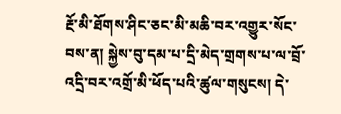རྔོ་མི་ཐོགས་ཤིང་ཅང་མི་མཆི་བར་འགྱུར་སོང་བས་ན། སྐྱེས་བུ་དམ་པ་དྲི་མེད་གྲགས་པ་ལ་བྲོ་འདྲི་བར་འགྲོ་མི་ཕོད་པའི་ཚུལ་གསུངས། དེ་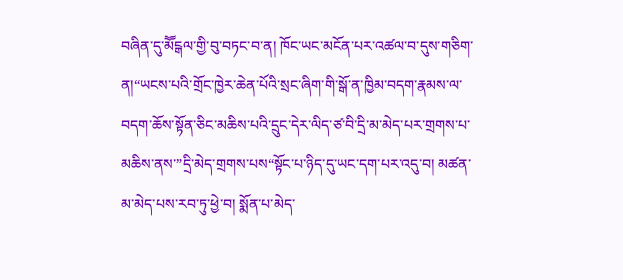བཞིན་དུ་མཽངྒལ་གྱི་བུ་བཏང་བ་ན། ཁོང་ཡང་མངོན་པར་འཚལ་བ་དུས་གཅིག་ན།“ཡངས་པའི་གྲོང་ཁྱེར་ཆེན་པོའི་སྲང་ཞིག་གི་སྒོ་ན་ཁྱིམ་བདག་རྣམས་ལ་བདག་ཆོས་སྟོན་ཅིང་མཆིས་པའི་དྲུང་དེར་ལིད་ཙ་བི་དྲི་མ་མེད་པར་གྲགས་པ་མཆིས་ནས་”དྲི་མེད་གྲགས་པས“སྟོང་པ་ཉིད་དུ་ཡང་དག་པར་འདུ་བ། མཚན་མ་མེད་པས་རབ་ཏུ་ཕྱེ་བ། སྨོན་པ་མེད་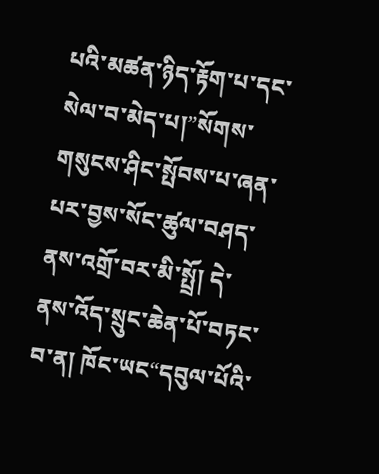པའི་མཚན་ཉིད་རྟོག་པ་དང་སེལ་བ་མེད་པ།”སོགས་གསུངས་ཤིང་སྤོབས་པ་ཞན་པར་བྱས་སོང་ཚུལ་བཤད་ནས་འགྲོ་བར་མི་སྤྲོ། དེ་ནས་འོད་སྲུང་ཆེན་པོ་བཏང་བ་ན། ཁོང་ཡང“དབུལ་པོའི་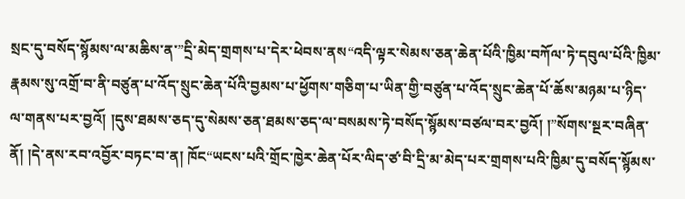སྲང་དུ་བསོད་སྙོམས་ལ་མཆིས་ན་”དྲི་མེད་གྲགས་པ་དེར་ཕེབས་ནས“འདི་ལྟར་སེམས་ཅན་ཆེན་པོའི་ཁྱིམ་བཀོལ་ཏེ་དབུལ་པོའི་ཁྱིམ་རྣམས་སུ་འགྲོ་བ་ནི་བཙུན་པ་འོད་སྲུང་ཆེན་པོའི་བྱམས་པ་ཕྱོགས་གཅིག་པ་ཡིན་གྱི་བཙུན་པ་འོད་སྲུང་ཆེན་པོ་ཆོས་མཉམ་པ་ཉིད་ལ་གནས་པར་བྱའོ། །དུས་ཐམས་ཅད་དུ་སེམས་ཅན་ཐམས་ཅད་ལ་བསམས་ཏེ་བསོད་སྙོམས་བཙལ་བར་བྱའོ། །”སོགས་སྔར་བཞིན་ནོ། །དེ་ནས་རབ་འབྱོར་བཏང་བ་ན། ཁོང“ཡངས་པའི་གྲོང་ཁྱེར་ཆེན་པོར་ལིད་ཙ་བི་དྲི་མ་མེད་པར་གྲགས་པའི་ཁྱིམ་དུ་བསོད་སྙོམས་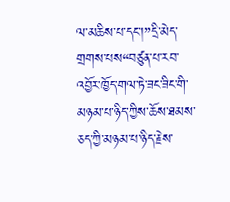ལ་མཆིས་པ་དང་།”དྲི་མེད་གྲགས་པས“བཙུན་པ་རབ་འབྱོར་ཁྱོད་གལ་ཏེ་ཟང་ཟིང་གི་མཉམ་པ་ཉིད་ཀྱིས་ཆོས་ཐམས་ཅད་ཀྱི་མཉམ་པ་ཉིད་རྗེས་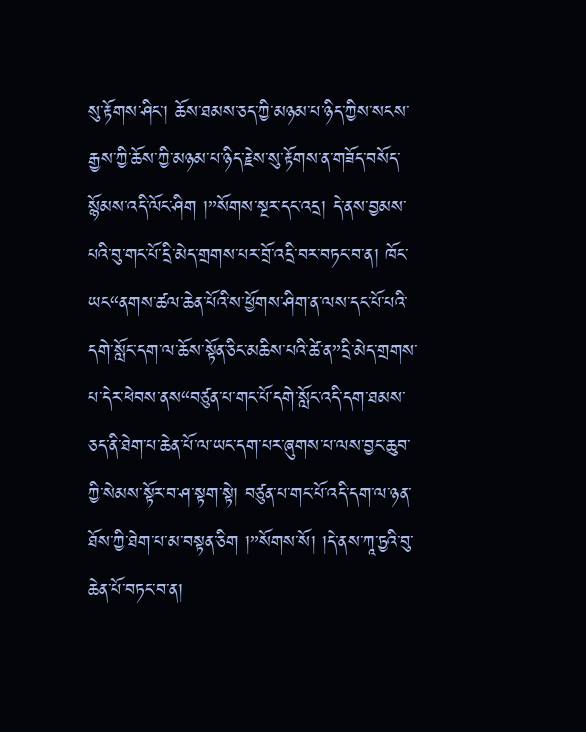སུ་རྟོགས་ཤིང་། ཆོས་ཐམས་ཅད་ཀྱི་མཉམ་པ་ཉིད་ཀྱིས་སངས་རྒྱས་ཀྱི་ཆོས་ཀྱི་མཉམ་པ་ཉིད་རྗེས་སུ་རྟོགས་ན་གཟོད་བསོད་སྙོམས་འདི་ལོང་ཤིག །”སོགས་སྔར་དང་འདྲ། དེ་ནས་བྱམས་པའི་བུ་གང་པོ་དྲི་མེད་གྲགས་པར་བྲོ་འདྲི་བར་བཏང་བ་ན། ཁོང་ཡང“ནགས་ཚལ་ཆེན་པོའི་ས་ཕྱོགས་ཤིག་ན་ལས་དང་པོ་པའི་དགེ་སློང་དག་ལ་ཆོས་སྟོན་ཅིང་མཆིས་པའི་ཚེ་ན”དྲི་མེད་གྲགས་པ་དེར་ཕེབས་ནས“བཙུན་པ་གང་པོ་དགེ་སློང་འདི་དག་ཐམས་ཅད་ནི་ཐེག་པ་ཆེན་པོ་ལ་ཡང་དག་པར་ཞུགས་པ་ལས་བྱང་ཆུབ་ཀྱི་སེམས་སྟོར་བ་ཤ་སྟག་སྟེ། བཙུན་པ་གང་པོ་འདི་དག་ལ་ཉན་ཐོས་ཀྱི་ཐེག་པ་མ་བསྟན་ཅིག །”སོགས་སོ། །དེ་ནས་ཀཱ་ཏྱའི་བུ་ཆེན་པོ་བཏང་བ་ན།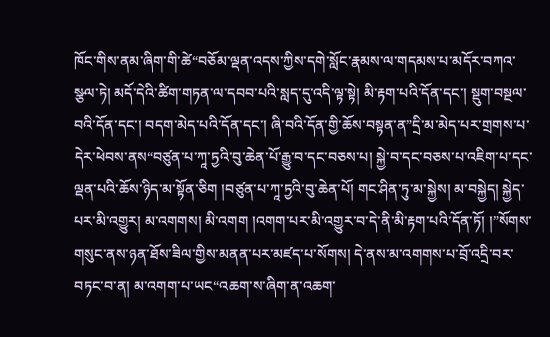ཁོང་གིས་ནམ་ཞིག་གི་ཚེ“བཅོམ་ལྡན་འདས་ཀྱིས་དགེ་སློང་རྣམས་ལ་གདམས་པ་མདོར་བཀའ་སྩལ་ཏེ། མདོ་དེའི་ཚིག་གཏན་ལ་དབབ་པའི་སླད་དུ་འདི་ལྟ་སྟེ། མི་རྟག་པའི་དོན་དང་། སྡུག་བསྔལ་བའི་དོན་དང་། བདག་མེད་པའི་དོན་དང་། ཞི་བའི་དོན་གྱི་ཆོས་བསྟན་ན”དྲི་མ་མེད་པར་གྲགས་པ་དེར་ཕེབས་ནས“བཙུན་པ་ཀཱ་ཏྱའི་བུ་ཆེན་པོ་རྒྱུ་བ་དང་བཅས་པ། སྐྱེ་བ་དང་བཅས་པ་འཇིག་པ་དང་ལྡན་པའི་ཆོས་ཉིད་མ་སྟོན་ཅིག །བཙུན་པ་ཀཱ་ཏྱའི་བུ་ཆེན་པོ། གང་ཤིན་ཏུ་མ་སྐྱེས། མ་བསྐྱེད། སྐྱེད་པར་མི་འགྱུར། མ་འགགས། མི་འགག །འགག་པར་མི་འགྱུར་བ་དེ་ནི་མི་རྟག་པའི་དོན་ཏོ། །”སོགས་གསུང་ནས་ཉན་ཐོས་ཟིལ་གྱིས་མནན་པར་མཛད་པ་སོགས། དེ་ནས་མ་འགགས་པ་བྲོ་འདྲི་བར་བཏང་བ་ན། མ་འགག་པ་ཡང“འཆག་ས་ཞིག་ན་འཆག་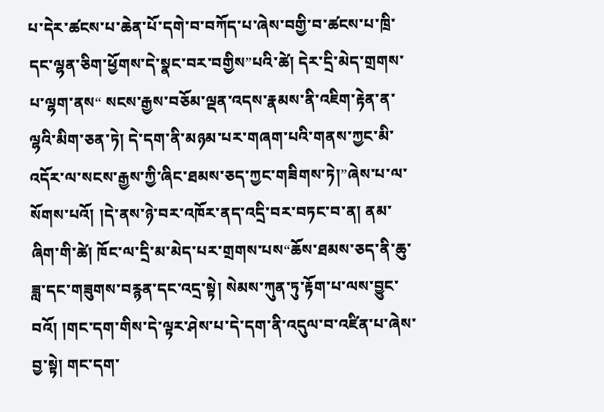པ་དེར་ཚངས་པ་ཆེན་པོ་དགེ་བ་བཀོད་པ་ཞེས་བགྱི་བ་ཚངས་པ་ཁྲི་དང་ལྷན་ཅིག་ཕྱོགས་དེ་སྣང་བར་བགྱིས”པའི་ཚེ། དེར་དྲི་མེད་གྲགས་པ་ལྷག་ནས“ སངས་རྒྱས་བཅོམ་ལྡན་འདས་རྣམས་ནི་འཇིག་རྟེན་ན་ལྷའི་མིག་ཅན་ཏེ། དེ་དག་ནི་མཉམ་པར་གཞག་པའི་གནས་ཀྱང་མི་འདོར་ལ་སངས་རྒྱས་ཀྱི་ཞིང་ཐམས་ཅད་ཀྱང་གཟིགས་ཏེ།”ཞེས་པ་ལ་སོགས་པའོ། །དེ་ནས་ཉེ་བར་འཁོར་ནད་འདྲི་བར་བཏང་བ་ན། ནམ་ཞིག་གི་ཚེ། ཁོང་ལ་དྲི་མ་མེད་པར་གྲགས་པས“ཆོས་ཐམས་ཅད་ནི་ཆུ་ཟླ་དང་གཟུགས་བརྙན་དང་འདྲ་སྟེ། སེམས་ཀུན་ཏུ་རྟོག་པ་ལས་བྱུང་བའོ། །གང་དག་གིས་དེ་ལྟར་ཤེས་པ་དེ་དག་ནི་འདུལ་བ་འཛིན་པ་ཞེས་བྱ་སྟེ། གང་དག་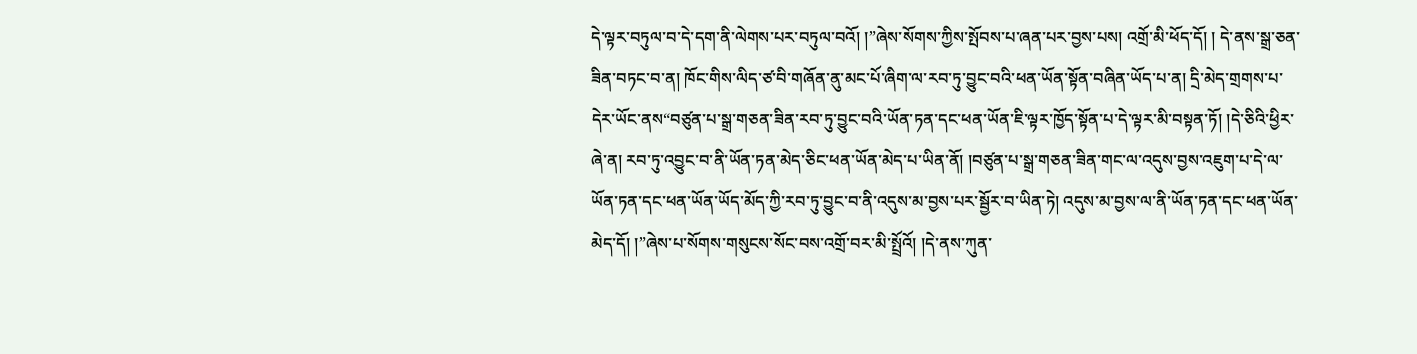དེ་ལྟར་བཏུལ་བ་དེ་དག་ནི་ལེགས་པར་བཏུལ་བའོ། །”ཞེས་སོགས་ཀྱིས་སྤོབས་པ་ཞན་པར་བྱས་པས། འགྲོ་མི་ཕོད་དོ། ། དེ་ནས་སྒྲ་ཅན་ཟིན་བཏང་བ་ན། ཁོང་གིས་ལིད་ཙ་བི་གཞོན་ནུ་མང་པོ་ཞིག་ལ་རབ་ཏུ་བྱུང་བའི་ཕན་ཡོན་སྟོན་བཞིན་ཡོད་པ་ན། དྲི་མེད་གྲགས་པ་དེར་ཡོང་ནས“བཙུན་པ་སྒྲ་གཅན་ཟིན་རབ་ཏུ་བྱུང་བའི་ཡོན་ཏན་དང་ཕན་ཡོན་ཇི་ལྟར་ཁྱོད་སྟོན་པ་དེ་ལྟར་མི་བསྟན་ཏོ། །དེ་ཅིའི་ཕྱིར་ཞེ་ན། རབ་ཏུ་འབྱུང་བ་ནི་ཡོན་ཏན་མེད་ཅིང་ཕན་ཡོན་མེད་པ་ཡིན་ནོ། །བཙུན་པ་སྒྲ་གཅན་ཟིན་གང་ལ་འདུས་བྱས་འཇུག་པ་དེ་ལ་ཡོན་ཏན་དང་ཕན་ཡོན་ཡོད་མོད་ཀྱི་རབ་ཏུ་བྱུང་བ་ནི་འདུས་མ་བྱས་པར་སྦྱོར་བ་ཡིན་ཏེ། འདུས་མ་བྱས་ལ་ནི་ཡོན་ཏན་དང་ཕན་ཡོན་མེད་དོ། །”ཞེས་པ་སོགས་གསུངས་སོང་བས་འགྲོ་བར་མི་སྤྲོའོ། །དེ་ནས་ཀུན་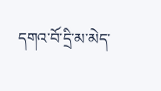དགའ་བོ་དྲི་མ་མེད་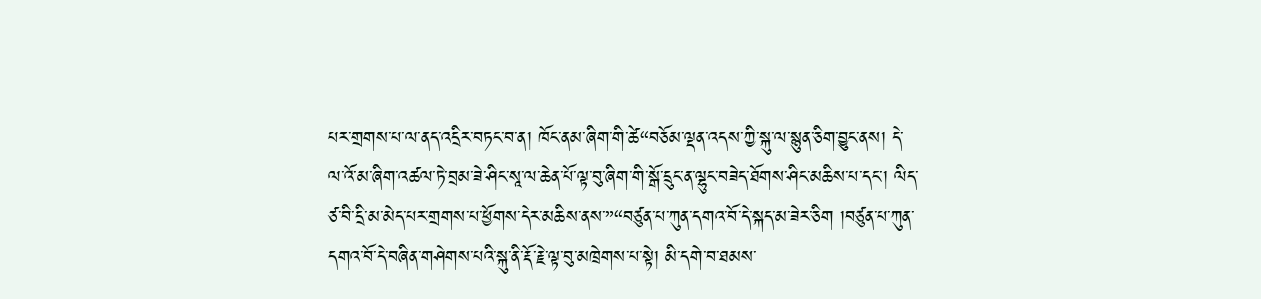པར་གྲགས་པ་ལ་ནད་འདྲིར་བཏང་བ་ན། ཁོང་ནམ་ཞིག་གི་ཚེ“བཅོམ་ལྡན་འདས་ཀྱི་སྐུ་ལ་སྙུན་ཅིག་བྱུང་ནས། དེ་ལ་འོ་མ་ཞིག་འཚལ་ཏེ་བྲམ་ཟེ་ཤིང་སཱ་ལ་ཆེན་པོ་ལྟ་བུ་ཞིག་གི་སྒོ་དྲུང་ན་ལྷུང་བཟེད་ཐོགས་ཤིང་མཆིས་པ་དང་། ལིད་ཙ་བི་དྲི་མ་མེད་པར་གྲགས་པ་ཕྱོགས་དེར་མཆིས་ནས་”“བཙུན་པ་ཀུན་དགའ་བོ་དེ་སྐད་མ་ཟེར་ཅིག །བཙུན་པ་ཀུན་དགའ་བོ་དེ་བཞིན་གཤེགས་པའི་སྐུ་ནི་རྡོ་རྗེ་ལྟ་བུ་མཁྲེགས་པ་སྟེ། མི་དགེ་བ་ཐམས་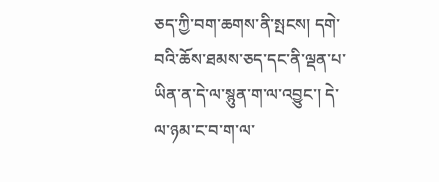ཅད་ཀྱི་བག་ཆགས་ནི་སྤངས། དགེ་བའི་ཆོས་ཐམས་ཅད་དང་ནི་ལྡན་པ་ཡིན་ན་དེ་ལ་སྙུན་ག་ལ་འབྱུང་། དེ་ལ་ཉམ་ང་བ་ག་ལ་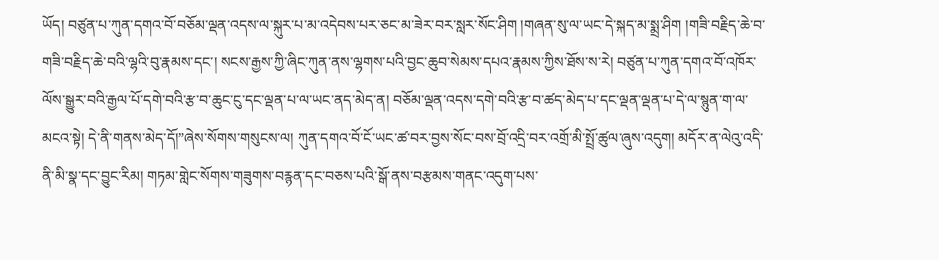ཡོད། བཙུན་པ་ཀུན་དགའ་བོ་བཅོམ་ལྡན་འདས་ལ་སྐུར་པ་མ་འདེབས་པར་ཅང་མ་ཟེར་བར་སླར་སོང་ཤིག །གཞན་སུ་ལ་ཡང་དེ་སྐད་མ་སྨྲ་ཤིག །གཟི་བརྗིད་ཆེ་བ་གཟི་བརྗིད་ཆེ་བའི་ལྷའི་བུ་རྣམས་དང་། སངས་རྒྱས་ཀྱི་ཞིང་ཀུན་ནས་ལྷགས་པའི་བྱང་ཆུབ་སེམས་དཔའ་རྣམས་ཀྱིས་ཐོས་ས་རེ། བཙུན་པ་ཀུན་དགའ་བོ་འཁོར་ལོས་སྒྱུར་བའི་རྒྱལ་པོ་དགེ་བའི་རྩ་བ་ཆུང་ངུ་དང་ལྡན་པ་ལ་ཡང་ནད་མེད་ན། བཅོམ་ལྡན་འདས་དགེ་བའི་རྩ་བ་ཚད་མེད་པ་དང་ལྡན་ལྡན་པ་དེ་ལ་སྙུན་ག་ལ་མངའ་སྟེ། དེ་ནི་གནས་མེད་དོ།”ཞེས་སོགས་གསུངས་ལ། ཀུན་དགའ་བོ་ངོ་ཡང་ཚ་བར་བྱས་སོང་བས་བྲོ་འདྲི་བར་འགྲོ་མི་སྤྲོ་ཚུལ་ཞུས་འདུག། མདོར་ན་ལེའུ་འདི་ནི་མི་སྣ་དང་བྱུང་རིམ། གཏམ་གླེང་སོགས་གཟུགས་བརྙན་དང་བཅས་པའི་སྒོ་ནས་བརྩམས་གནང་འདུག་པས་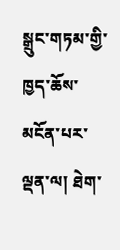སྒྲུང་གཏམ་གྱི་ཁྱད་ཆོས་མངོན་པར་ལྡན་ལ། ཐེག་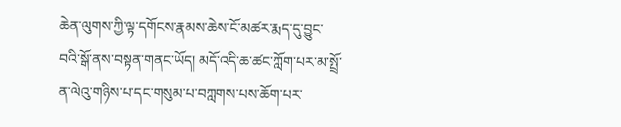ཆེན་ལུགས་ཀྱི་ལྟ་དགོངས་རྣམས་ཆེས་ངོ་མཚར་རྨད་དུ་བྱུང་བའི་སྒོ་ནས་བསྟན་གནང་ཡོད། མདོ་འདི་ཆ་ཚང་ཀློག་པར་མ་སྤྲོ་ན་ལེའུ་གཉིས་པ་དང་གསུམ་པ་བཀླགས་པས་ཆོག་པར་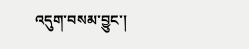འདུག་བསམ་བྱུང་།